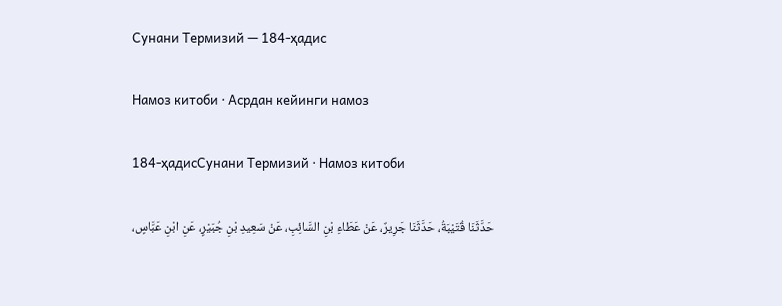Сунани Термизий — 184-ҳадис

Намоз китоби · Асрдан кейинги намоз

184-ҳадисСунани Термизий · Намоз китоби

حَدَّثَنَا قُتَيْبَةُ، حَدَّثَنَا جَرِيرٌ، عَنْ عَطَاءِ بْنِ السَّائِبِ، عَنْ سَعِيدِ بْنِ جُبَيْرٍ، عَنِ ابْنِ عَبَّاسٍ،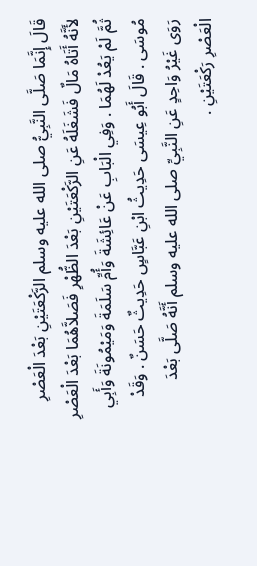قَالَ إِنَّمَا صَلَّى النَّبِيُّ صلى الله عليه وسلم الرَّكْعَتَيْنِ بَعْدَ الْعَصْرِ لأَنَّهُ أَتَاهُ مَالٌ فَشَغَلَهُ عَنِ الرَّكْعَتَيْنِ بَعْدَ الظُّهْرِ فَصَلاَّهُمَا بَعْدَ الْعَصْرِ ثُمَّ لَمْ يَعُدْ لَهُمَا . وَفِي الْبَابِ عَنْ عَائِشَةَ وَأُمِّ سَلَمَةَ وَمَيْمُونَةَ وَأَبِي مُوسَى . قَالَ أَبُو عِيسَى حَدِيثُ ابْنِ عَبَّاسٍ حَدِيثٌ حَسَنٌ . وَقَدْ رَوَى غَيْرُ وَاحِدٍ عَنِ النَّبِيِّ صلى الله عليه وسلم أَنَّهُ صَلَّى بَعْدَ الْعَصْرِ رَكْعَتَيْنِ .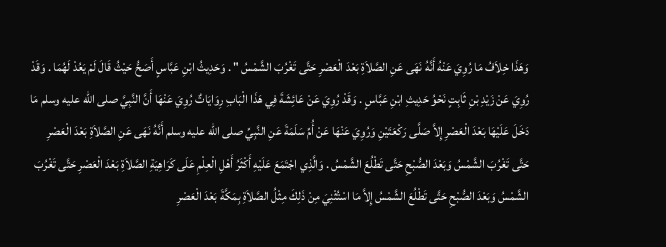وَهَذَا خِلاَفُ مَا رُوِيَ عَنْهُ أَنَّهُ نَهَى عَنِ الصَّلاَةِ بَعْدَ الْعَصْرِ حَتَّى تَغْرُبَ الشَّمْسُ " . وَحَدِيثُ ابْنِ عَبَّاسٍ أَصَحُّ حَيْثُ قَالَ لَمْ يَعُدْ لَهُمَا . وَقَدْ رُوِيَ عَنْ زَيْدِ بْنِ ثَابِتٍ نَحْوُ حَدِيثِ ابْنِ عَبَّاسٍ . وَقَدْ رُوِيَ عَنْ عَائِشَةَ فِي هَذَا الْبَابِ رِوَايَاتٌ رُوِيَ عَنْهَا أَنَّ النَّبِيَّ صلى الله عليه وسلم مَا دَخَلَ عَلَيْهَا بَعْدَ الْعَصْرِ إِلاَّ صَلَّى رَكْعَتَيْنِ وَرُوِيَ عَنْهَا عَنْ أُمِّ سَلَمَةَ عَنِ النَّبِيِّ صلى الله عليه وسلم أَنَّهُ نَهَى عَنِ الصَّلاَةِ بَعْدَ الْعَصْرِ حَتَّى تَغْرُبَ الشَّمْسُ وَبَعْدَ الصُّبْحِ حَتَّى تَطْلُعَ الشَّمْسُ . وَالَّذِي اجْتَمَعَ عَلَيْهِ أَكْثَرُ أَهْلِ الْعِلْمِ عَلَى كَرَاهِيَةِ الصَّلاَةِ بَعْدَ الْعَصْرِ حَتَّى تَغْرُبَ الشَّمْسُ وَبَعْدَ الصُّبْحِ حَتَّى تَطْلُعَ الشَّمْسُ إِلاَّ مَا اسْتُثْنِيَ مِنْ ذَلِكَ مِثْلُ الصَّلاَةِ بِمَكَّةَ بَعْدَ الْعَصْرِ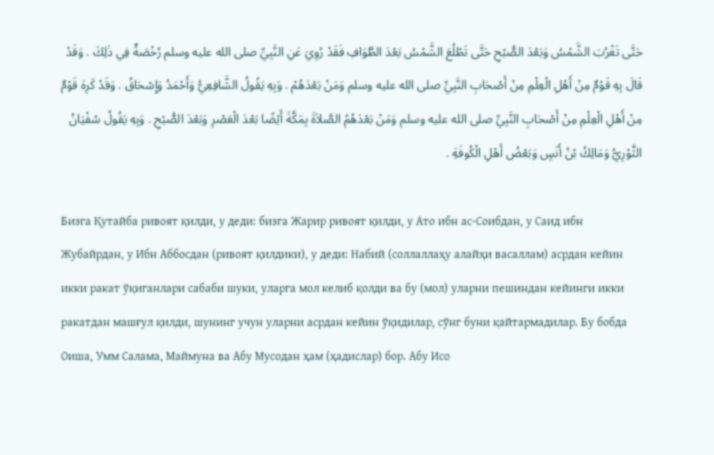حَتَّى تَغْرُبَ الشَّمْسُ وَبَعْدَ الصُّبْحِ حَتَّى تَطْلُعَ الشَّمْسُ بَعْدَ الطَّوَافِ فَقَدْ رُوِيَ عَنِ النَّبِيِّ صلى الله عليه وسلم رُخْصَةٌ فِي ذَلِكَ . وَقَدْ قَالَ بِهِ قَوْمٌ مِنْ أَهْلِ الْعِلْمِ مِنْ أَصْحَابِ النَّبِيِّ صلى الله عليه وسلم وَمَنْ بَعْدَهُمْ . وَبِهِ يَقُولُ الشَّافِعِيُّ وَأَحْمَدُ وَإِسْحَاقُ . وَقَدْ كَرِهَ قَوْمٌ مِنْ أَهْلِ الْعِلْمِ مِنْ أَصْحَابِ النَّبِيِّ صلى الله عليه وسلم وَمَنْ بَعْدَهُمُ الصَّلاَةَ بِمَكَّةَ أَيْضًا بَعْدَ الْعَصْرِ وَبَعْدَ الصُّبْحِ . وَبِهِ يَقُولُ سُفْيَانُ الثَّوْرِيُّ وَمَالِكُ بْنُ أَنَسٍ وَبَعْضُ أَهْلِ الْكُوفَةِ .

Бизга Қутайба ривоят қилди, у деди: бизга Жарир ривоят қилди, у Ато ибн ас-Соибдан, у Саид ибн Жубайрдан, у Ибн Аббосдан (ривоят қилдики), у деди: Набий (соллаллаҳу алайҳи васаллам) асрдан кейин икки ракат ўқиганлари сабаби шуки, уларга мол келиб қолди ва бу (мол) уларни пешиндан кейинги икки ракатдан машғул қилди, шунинг учун уларни асрдан кейин ўқидилар, сўнг буни қайтармадилар. Бу бобда Оиша, Умм Салама, Маймуна ва Абу Мусодан ҳам (ҳадислар) бор. Абу Исо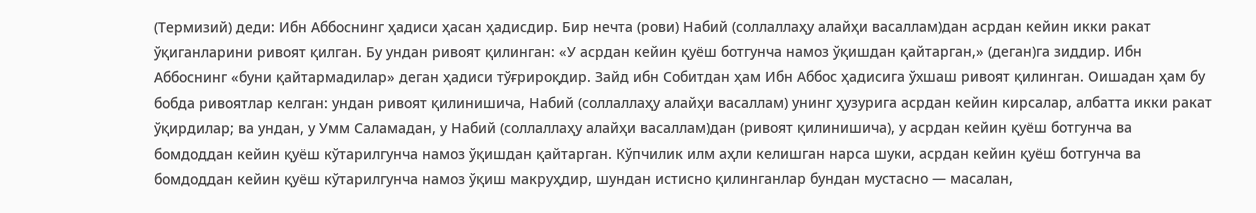(Термизий) деди: Ибн Аббоснинг ҳадиси ҳасан ҳадисдир. Бир нечта (рови) Набий (соллаллаҳу алайҳи васаллам)дан асрдан кейин икки ракат ўқиганларини ривоят қилган. Бу ундан ривоят қилинган: «У асрдан кейин қуёш ботгунча намоз ўқишдан қайтарган,» (деган)га зиддир. Ибн Аббоснинг «буни қайтармадилар» деган ҳадиси тўғрироқдир. Зайд ибн Собитдан ҳам Ибн Аббос ҳадисига ўхшаш ривоят қилинган. Оишадан ҳам бу бобда ривоятлар келган: ундан ривоят қилинишича, Набий (соллаллаҳу алайҳи васаллам) унинг ҳузурига асрдан кейин кирсалар, албатта икки ракат ўқирдилар; ва ундан, у Умм Саламадан, у Набий (соллаллаҳу алайҳи васаллам)дан (ривоят қилинишича), у асрдан кейин қуёш ботгунча ва бомдоддан кейин қуёш кўтарилгунча намоз ўқишдан қайтарган. Кўпчилик илм аҳли келишган нарса шуки, асрдан кейин қуёш ботгунча ва бомдоддан кейин қуёш кўтарилгунча намоз ўқиш макруҳдир, шундан истисно қилинганлар бундан мустасно — масалан,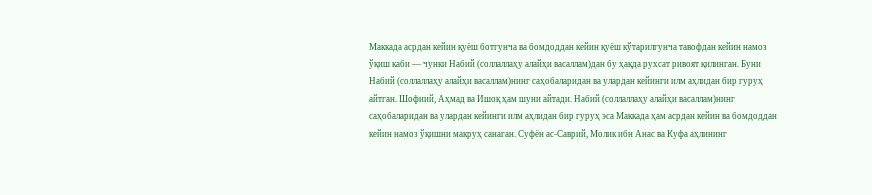Маккада асрдан кейин қуёш ботгунча ва бомдоддан кейин қуёш кўтарилгунча тавофдан кейин намоз ўқиш каби — чунки Набий (соллаллаҳу алайҳи васаллам)дан бу ҳақда рухсат ривоят қилинган. Буни Набий (соллаллаҳу алайҳи васаллам)нинг саҳобаларидан ва улардан кейинги илм аҳлидан бир гуруҳ айтган. Шофиий, Аҳмад ва Ишоқ ҳам шуни айтади. Набий (соллаллаҳу алайҳи васаллам)нинг саҳобаларидан ва улардан кейинги илм аҳлидан бир гуруҳ эса Маккада ҳам асрдан кейин ва бомдоддан кейин намоз ўқишни макруҳ санаган. Суфён ас-Саврий, Молик ибн Анас ва Куфа аҳлининг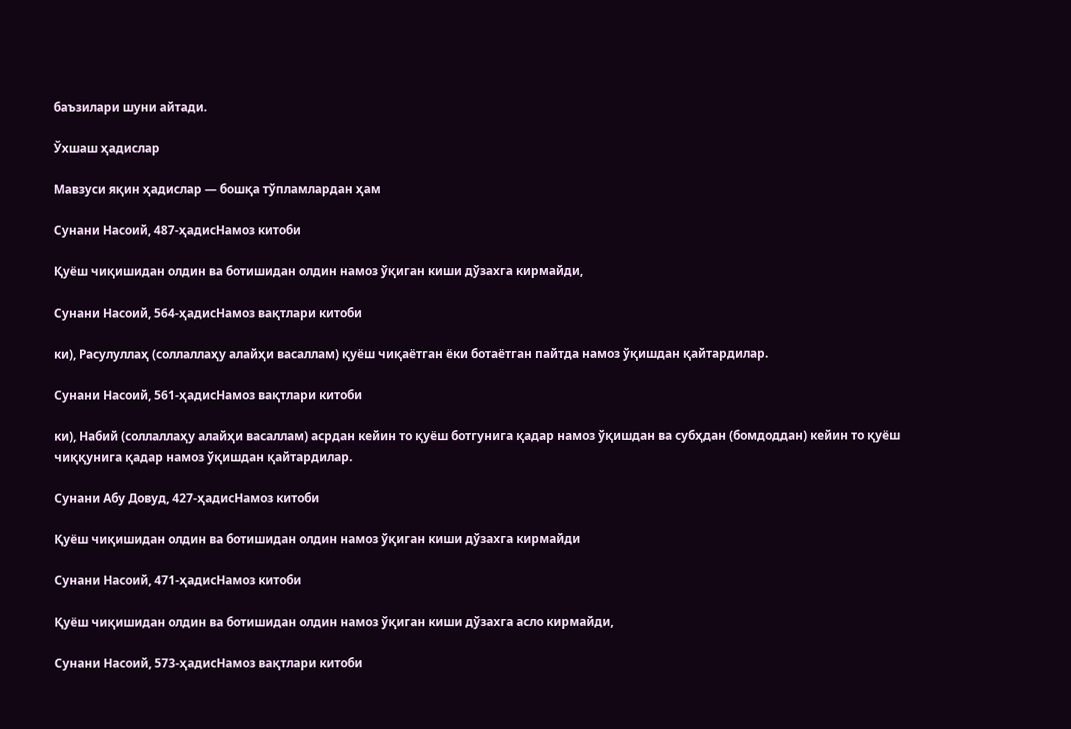баъзилари шуни айтади.

Ўхшаш ҳадислар

Мавзуси яқин ҳадислар — бошқа тўпламлардан ҳам

Сунани Насоий, 487-ҳадисНамоз китоби

Қуёш чиқишидан олдин ва ботишидан олдин намоз ўқиган киши дўзахга кирмайди,

Сунани Насоий, 564-ҳадисНамоз вақтлари китоби

ки), Расулуллаҳ (соллаллаҳу алайҳи васаллам) қуёш чиқаётган ёки ботаётган пайтда намоз ўқишдан қайтардилар.

Сунани Насоий, 561-ҳадисНамоз вақтлари китоби

ки), Набий (соллаллаҳу алайҳи васаллам) асрдан кейин то қуёш ботгунига қадар намоз ўқишдан ва субҳдан (бомдоддан) кейин то қуёш чиққунига қадар намоз ўқишдан қайтардилар.

Сунани Абу Довуд, 427-ҳадисНамоз китоби

Қуёш чиқишидан олдин ва ботишидан олдин намоз ўқиган киши дўзахга кирмайди

Сунани Насоий, 471-ҳадисНамоз китоби

Қуёш чиқишидан олдин ва ботишидан олдин намоз ўқиган киши дўзахга асло кирмайди,

Сунани Насоий, 573-ҳадисНамоз вақтлари китоби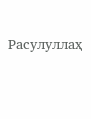Расулуллаҳ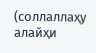(соллаллаҳу алайҳи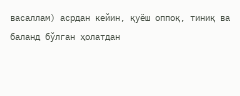васаллам) асрдан кейин, қуёш оппоқ, тиниқ ва баланд бўлган ҳолатдан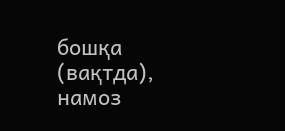бошқа (вақтда), намоз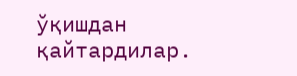ўқишдан қайтардилар.